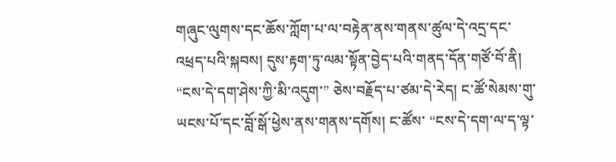གཞུང་ལུགས་དང་ཆོས་ཀློག་པ་ལ་བརྟེན་ནས་གནས་ཚུལ་དེ་འདྲ་དང་འཕྲད་པའི་སྐབས། དུས་རྟག་ཏུ་ལམ་སྟོན་བྱེད་པའི་གནད་དོན་གཙོ་བོ་ནི། “ངས་དེ་དག་ཤེས་ཀྱི་མི་འདུག་” ཅེས་བརྗོད་པ་ཙམ་དེ་རེད། ང་ཚོ་སེམས་གུ་ཡངས་པོ་དང་བློ་སྒོ་ཕྱེས་ནས་གནས་དགོས། ང་ཚོས་ “ངས་དེ་དག་ལ་ད་ལྟ་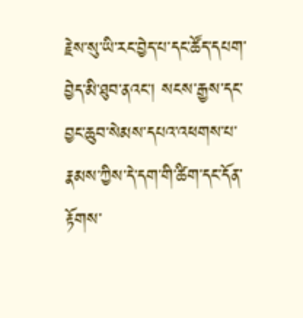རྗེས་སུ་ཡི་རང་བྱེད་པ་དང་ཚོད་དཔག་བྱེད་མི་ཐུབ་ནའང་། སངས་རྒྱས་དང་བྱང་ཆུབ་སེམས་དཔའ་འཕགས་པ་རྣམས་ཀྱིས་དེ་དག་གི་ཚིག་དང་དོན་རྟོགས་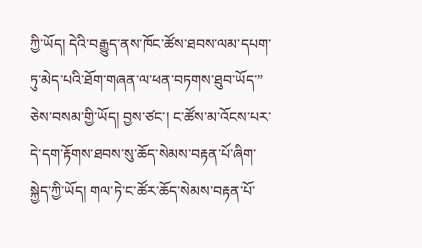ཀྱི་ཡོད། དེའི་བརྒྱུད་ནས་ཁོང་ཚོས་ཐབས་ལམ་དཔག་ཏུ་མེད་པའི་ཐོག་གཞན་ལ་ཕན་བཏགས་ཐུབ་ཡོད་” ཅེས་བསམ་གྱི་ཡོད། བྱས་ཙང་། ང་ཚོས་མ་འོངས་པར་དེ་དག་རྟོགས་ཐབས་སུ་ཆོད་སེམས་བརྟན་པོ་ཞིག་སྐྱེད་ཀྱི་ཡོད། གལ་ཏེ་ང་ཚོར་ཆོད་སེམས་བརྟན་པོ་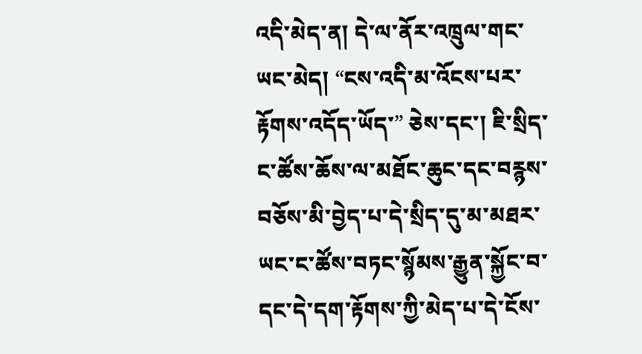འདི་མེད་ན། དེ་ལ་ནོར་འཁྲུལ་གང་ཡང་མེད། “ངས་འདི་མ་འོངས་པར་རྟོགས་འདོད་ཡོད་” ཅེས་དང་། ཇི་སྲིད་ང་ཚོས་ཆོས་ལ་མཐོང་ཆུང་དང་བརྙས་བཅོས་མི་བྱེད་པ་དེ་སྲིད་དུ་མ་མཐར་ཡང་ང་ཚོས་བཏང་སྙོམས་རྒྱུན་སྐྱོང་བ་དང་དེ་དག་རྟོགས་ཀྱི་མེད་པ་དེ་ངོས་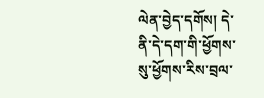ལེན་བྱེད་དགོས། དེ་ནི་དེ་དག་གི་ཕྱོགས་སུ་ཕྱོགས་རིས་བྲལ་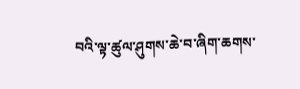བའི་ལྟ་ཚུལ་ཤུགས་ཆེ་བ་ཞིག་ཆགས་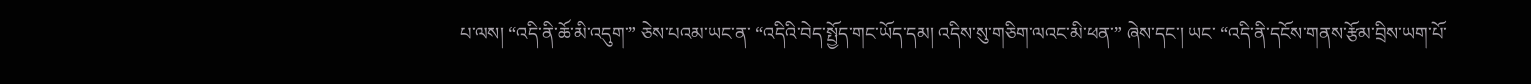པ་ལས། “འདི་ནི་ཆོ་མི་འདུག་” ཅེས་པའམ་ཡང་ན་ “འདིའི་བེད་སྤྱོད་གང་ཡོད་དམ། འདིས་སུ་གཅིག་ལའང་མི་ཕན་” ཞེས་དང་། ཡང་ “འདི་ནི་དངོས་གནས་རྩོམ་བྲིས་ཡག་པོ་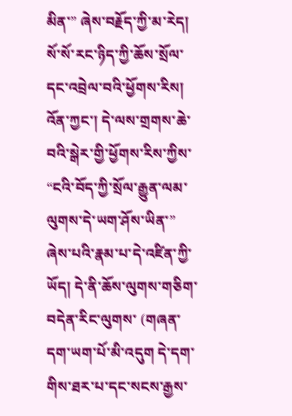མིན་” ཞེས་བརྗོད་ཀྱི་མ་རེད།
སོ་སོ་རང་ཉིད་ཀྱི་ཆོས་སྲོལ་དང་འབྲེལ་བའི་ཕྱོགས་རིས།
འོན་ཀྱང་། དེ་ལས་གྲགས་ཆེ་བའི་སྒེར་གྱི་ཕྱོགས་རིས་ཀྱིས་ “ངའི་བོད་ཀྱི་སྲོལ་རྒྱུན་ལམ་ལུགས་དེ་ཡག་ཤོས་ཡིན་” ཞེས་པའི་རྣམ་པ་དེ་འཛིན་ཀྱི་ཡོད། དེ་ནི་ཆོས་ལུགས་གཅིག་བདེན་རིང་ལུགས་ (གཞན་དག་ཡག་པོ་མི་འདུག དེ་དག་གིས་ཐར་པ་དང་སངས་རྒྱས་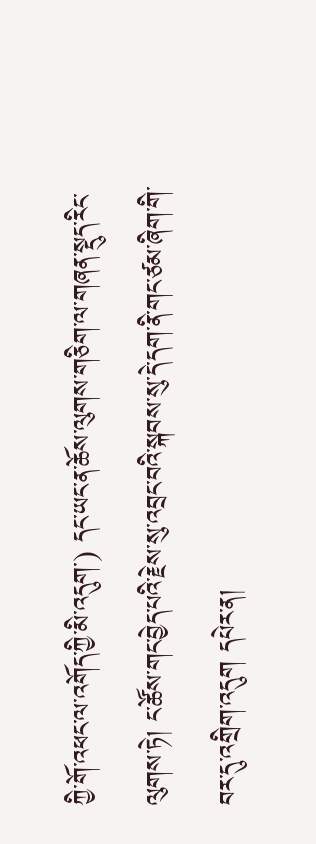ཀྱི་གོ་འཕང་ལ་འགོད་ཀྱི་མི་འདུག་) དང་ཡང་ན་ཆོས་ལུགས་གཅིག་ལ་གཞན་སྡུད་རིང་ལུགས་ཏེ། ང་ཚོས་གང་བྱེད་པའི་རྗེས་སུ་འབྲང་བའི་སྐབས་སུ་དེ་དག་ནི་གང་ཙམ་ཞིག་གི་བར་དུ་འགྲིག་འདུག དཔེར་ན།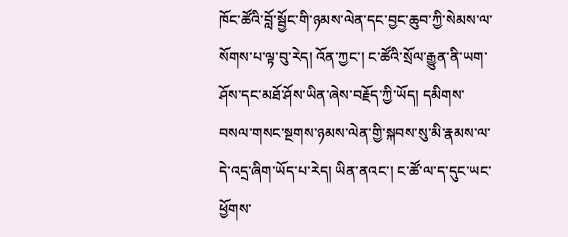ཁོང་ཚོའི་བློ་སྦྱོང་གི་ཉམས་ལེན་དང་བྱང་ཆུབ་ཀྱི་སེམས་ལ་སོགས་པ་ལྟ་བུ་རེད། འོན་ཀྱང་། ང་ཚོའི་སྲོལ་རྒྱུན་ནི་ཡག་ཤོས་དང་མཐོ་ཤོས་ཡིན་ཞེས་བརྗོད་ཀྱི་ཡོད། དམིགས་བསལ་གསང་སྔགས་ཉམས་ལེན་གྱི་སྐབས་སུ་མི་རྣམས་ལ་དེ་འདྲ་ཞིག་ཡོད་པ་རེད། ཡིན་ནའང་། ང་ཚོ་ལ་ད་དུང་ཡང་ཕྱོགས་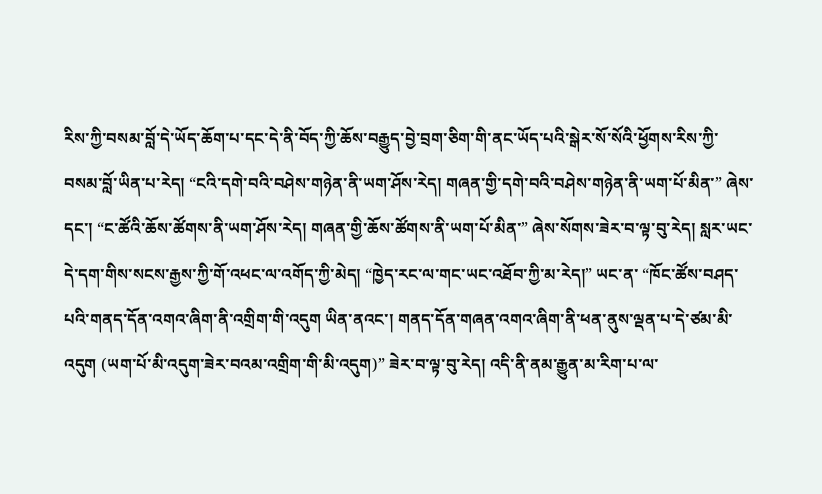རིས་ཀྱི་བསམ་བློ་དེ་ཡོད་ཆོག་པ་དང་དེ་ནི་བོད་ཀྱི་ཆོས་བརྒྱུད་བྱེ་བྲག་ཅིག་གི་ནང་ཡོད་པའི་སྒེར་སོ་སོའི་ཕྱོགས་རིས་ཀྱི་བསམ་བློ་ཡིན་པ་རེད། “ངའི་དགེ་བའི་བཤེས་གཉེན་ནི་ཡག་ཤོས་རེད། གཞན་གྱི་དགེ་བའི་བཤེས་གཉེན་ནི་ཡག་པོ་མིན་” ཞེས་དང་། “ང་ཚོའི་ཆོས་ཚོགས་ནི་ཡག་ཤོས་རེད། གཞན་གྱི་ཆོས་ཚོགས་ནི་ཡག་པོ་མིན་” ཞེས་སོགས་ཟེར་བ་ལྟ་བུ་རེད། སླར་ཡང་དེ་དག་གིས་སངས་རྒྱས་ཀྱི་གོ་འཕང་ལ་འགོད་ཀྱི་མེད། “ཁྱེད་རང་ལ་གང་ཡང་འཐོབ་ཀྱི་མ་རེད།” ཡང་ན་ “ཁོང་ཚོས་བཤད་པའི་གནད་དོན་འགའ་ཞིག་ནི་འགྲིག་གི་འདུག ཡིན་ནའང་། གནད་དོན་གཞན་འགའ་ཞིག་ནི་ཕན་ནུས་ལྡན་པ་དེ་ཙམ་མི་འདུག (ཡག་པོ་མི་འདུག་ཟེར་བའམ་འགྲིག་གི་མི་འདུག)” ཟེར་བ་ལྟ་བུ་རེད། འདི་ནི་ནམ་རྒྱུན་མ་རིག་པ་ལ་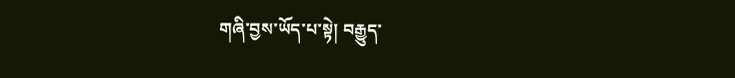གཞི་བྱས་ཡོད་པ་སྟེ། བརྒྱུད་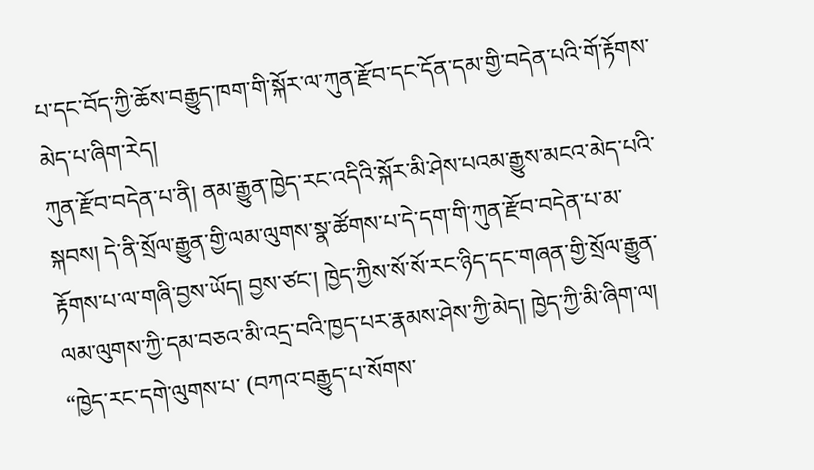པ་དང་བོད་ཀྱི་ཆོས་བརྒྱུད་ཁག་གི་སྐོར་ལ་ཀུན་རྫོབ་དང་དོན་དམ་གྱི་བདེན་པའི་གོ་རྟོགས་མེད་པ་ཞིག་རེད།
ཀུན་རྫོབ་བདེན་པ་ནི། ནམ་རྒྱུན་ཁྱེད་རང་འདིའི་སྐོར་མི་ཤེས་པའམ་རྒྱུས་མངའ་མེད་པའི་སྐབས། དེ་ནི་སྲོལ་རྒྱུན་གྱི་ལམ་ལུགས་སྣ་ཚོགས་པ་དེ་དག་གི་ཀུན་རྫོབ་བདེན་པ་མ་རྟོགས་པ་ལ་གཞི་བྱས་ཡོད། བྱས་ཙང་། ཁྱེད་ཀྱིས་སོ་སོ་རང་ཉིད་དང་གཞན་གྱི་སྲོལ་རྒྱུན་ལམ་ལུགས་ཀྱི་དམ་བཅའ་མི་འདྲ་བའི་ཁྱད་པར་རྣམས་ཤེས་ཀྱི་མེད། ཁྱེད་ཀྱི་མི་ཞིག་ལ། “ཁྱེད་རང་དགེ་ལུགས་པ་ (བཀའ་བརྒྱུད་པ་སོགས་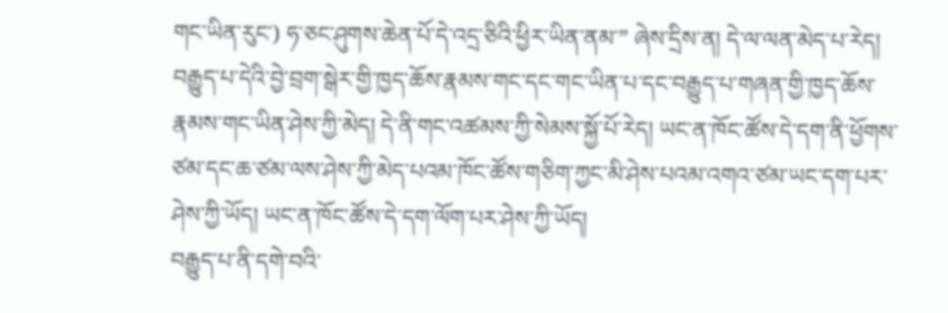གང་ཡིན་རུང་) ཧ་ཅང་ཤུགས་ཆེན་པོ་དེ་འདྲ་ཅིའི་ཕྱིར་ཡིན་ནམ་” ཞེས་དྲིས་ན། དེ་ལ་ལན་མེད་པ་རེད། བརྒྱུད་པ་དེའི་བྱེ་བྲག་སྒེར་གྱི་ཁྱད་ཆོས་རྣམས་གང་དང་གང་ཡིན་པ་དང་བརྒྱུད་པ་གཞན་གྱི་ཁྱད་ཆོས་རྣམས་གང་ཡིན་ཤེས་ཀྱི་མེད། དེ་ནི་གང་འཚམས་ཀྱི་སེམས་སྐྱོ་པོ་རེད། ཡང་ན་ཁོང་ཚོས་དེ་དག་ནི་ཕྱོགས་ཙམ་དང་ཆ་ཙམ་ལས་ཤེས་ཀྱི་མེད་པའམ་ཁོང་ཚོས་གཅིག་ཀྱང་མི་ཤེས་པའམ་འགའ་ཙམ་ཡང་དག་པར་ཤེས་ཀྱི་ཡོད། ཡང་ན་ཁོང་ཚོས་དེ་དག་ལོག་པར་ཤེས་ཀྱི་ཡོད།
བརྒྱུད་པ་ནི་དགེ་བའི་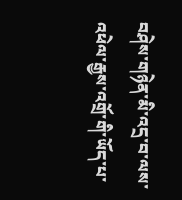བཤེས་གཉེན་མི་འདྲ་བ་ལས་འཕེལ་རྒྱས་འགྲོ་གི་ཡོད་པ་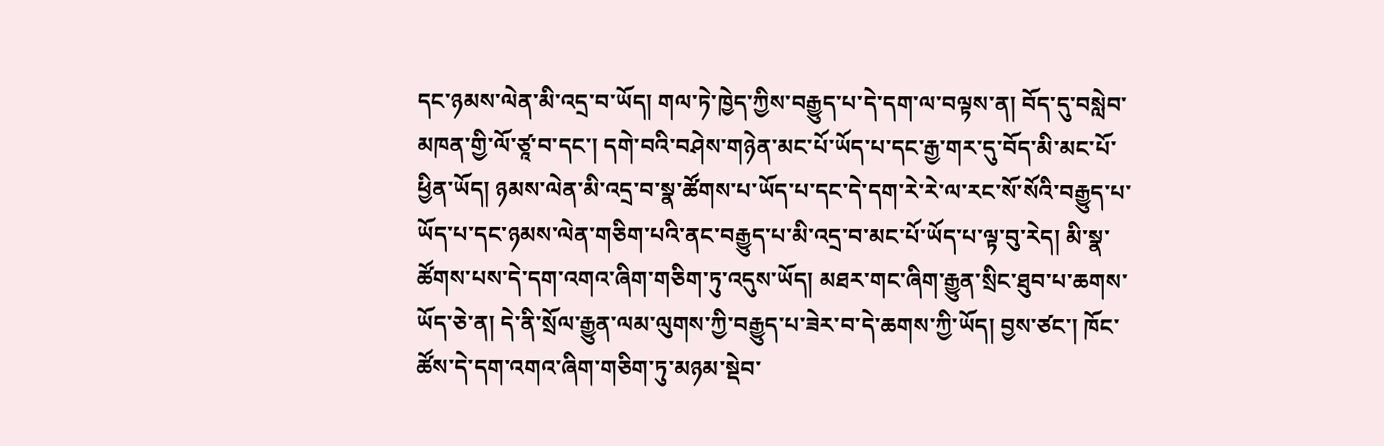དང་ཉམས་ལེན་མི་འདྲ་བ་ཡོད། གལ་ཏེ་ཁྱེད་ཀྱིས་བརྒྱུད་པ་དེ་དག་ལ་བལྟས་ན། བོད་དུ་བསླེབ་མཁན་གྱི་ལོ་ཙཱ་བ་དང་། དགེ་བའི་བཤེས་གཉེན་མང་པོ་ཡོད་པ་དང་རྒྱ་གར་དུ་བོད་མི་མང་པོ་ཕྱིན་ཡོད། ཉམས་ལེན་མི་འདྲ་བ་སྣ་ཚོགས་པ་ཡོད་པ་དང་དེ་དག་རེ་རེ་ལ་རང་སོ་སོའི་བརྒྱུད་པ་ཡོད་པ་དང་ཉམས་ལེན་གཅིག་པའི་ནང་བརྒྱུད་པ་མི་འདྲ་བ་མང་པོ་ཡོད་པ་ལྟ་བུ་རེད། མི་སྣ་ཚོགས་པས་དེ་དག་འགའ་ཞིག་གཅིག་ཏུ་འདུས་ཡོད། མཐར་གང་ཞིག་རྒྱུན་སྲིང་ཐུབ་པ་ཆགས་ཡོད་ཅེ་ན། དེ་ནི་སྲོལ་རྒྱུན་ལམ་ལུགས་ཀྱི་བརྒྱུད་པ་ཟེར་བ་དེ་ཆགས་ཀྱི་ཡོད། བྱས་ཙང་། ཁོང་ཚོས་དེ་དག་འགའ་ཞིག་གཅིག་ཏུ་མཉམ་སྡེབ་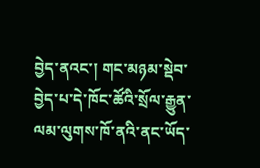བྱེད་ནའང་། གང་མཉམ་སྡེབ་བྱེད་པ་དེ་ཁོང་ཚོའི་སྲོལ་རྒྱུན་ལམ་ལུགས་ཁོ་ནའི་ནང་ཡོད་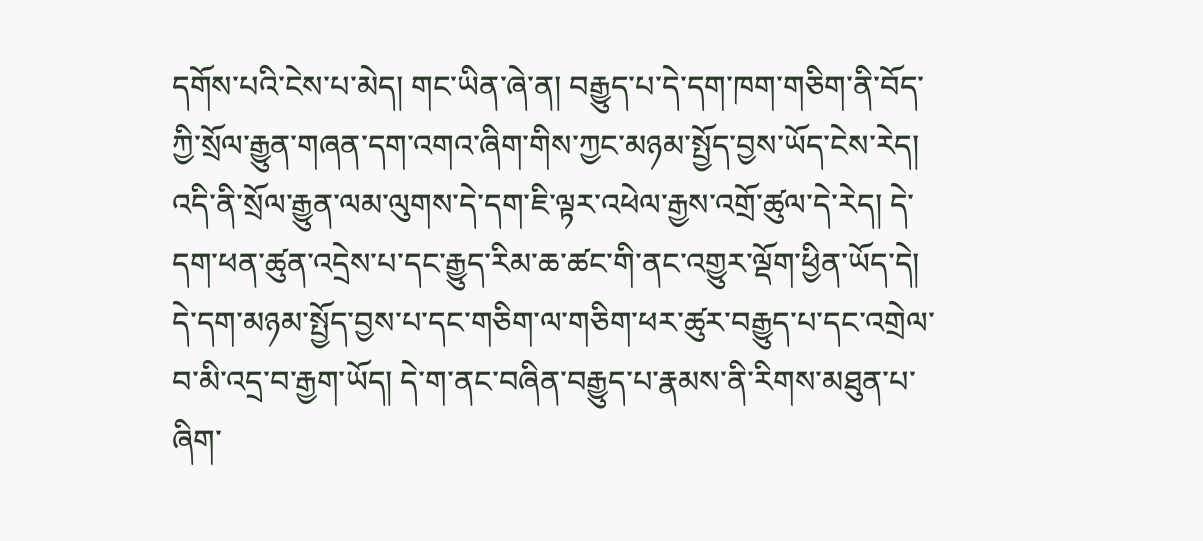དགོས་པའི་ངེས་པ་མེད། གང་ཡིན་ཞེ་ན། བརྒྱུད་པ་དེ་དག་ཁག་གཅིག་ནི་བོད་ཀྱི་སྲོལ་རྒྱུན་གཞན་དག་འགའ་ཞིག་གིས་ཀྱང་མཉམ་སྤྱོད་བྱས་ཡོད་ངེས་རེད། འདི་ནི་སྲོལ་རྒྱུན་ལམ་ལུགས་དེ་དག་ཇི་ལྟར་འཕེལ་རྒྱས་འགྲོ་ཚུལ་དེ་རེད། དེ་དག་ཕན་ཚུན་འདྲེས་པ་དང་རྒྱུད་རིམ་ཆ་ཚང་གི་ནང་འགྱུར་ལྡོག་ཕྱིན་ཡོད་དེ། དེ་དག་མཉམ་སྤྱོད་བྱས་པ་དང་གཅིག་ལ་གཅིག་ཕར་ཚུར་བརྒྱུད་པ་དང་འགྲེལ་བ་མི་འདྲ་བ་རྒྱག་ཡོད། དེ་ག་ནང་བཞིན་བརྒྱུད་པ་རྣམས་ནི་རིགས་མཐུན་པ་ཞིག་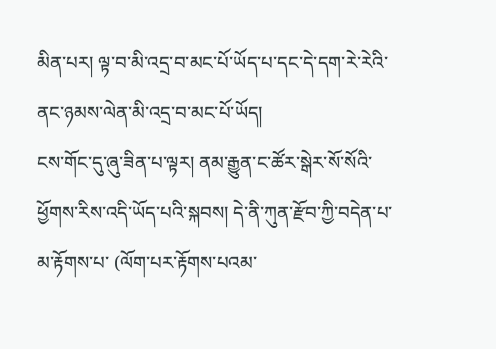མིན་པར། ལྟ་བ་མི་འདྲ་བ་མང་པོ་ཡོད་པ་དང་དེ་དག་རེ་རེའི་ནང་ཉམས་ལེན་མི་འདྲ་བ་མང་པོ་ཡོད།
ངས་གོང་དུ་ཞུ་ཟིན་པ་ལྟར། ནམ་རྒྱུན་ང་ཚོར་སྒེར་སོ་སོའི་ཕྱོགས་རིས་འདི་ཡོད་པའི་སྐབས། དེ་ནི་ཀུན་རྫོབ་ཀྱི་བདེན་པ་མ་རྟོགས་པ་ (ལོག་པར་རྟོགས་པའམ་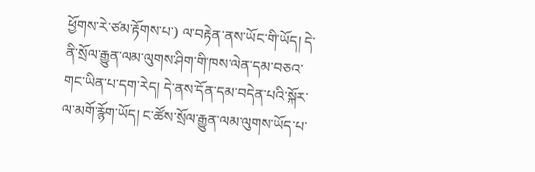ཕྱོགས་རེ་ཙམ་རྟོགས་པ་) ལ་བརྟེན་ནས་ཡོང་གི་ཡོད། དེ་ནི་སྲོལ་རྒྱུན་ལམ་ལུགས་ཤིག་གི་ཁས་ལེན་དམ་བཅའ་གང་ཡིན་པ་དག་རེད། དེ་ནས་དོན་དམ་བདེན་པའི་སྐོར་ལ་མགོ་རྙོག་ཡོད། ང་ཚོས་སྲོལ་རྒྱུན་ལམ་ལུགས་ཡོད་པ་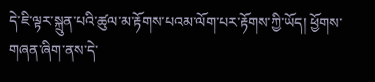དེ་ཇི་ལྟར་སྐྲུན་པའི་ཚུལ་མ་རྟོགས་པའམ་ལོག་པར་རྟོགས་ཀྱི་ཡོད། ཕྱོགས་གཞན་ཞིག་ནས་དེ་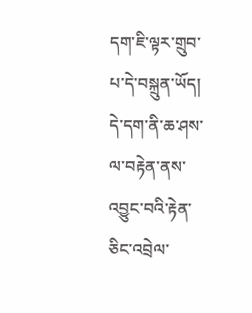དག་ཇི་ལྟར་གྲུབ་པ་དེ་བསྐྲུན་ཡོད། དེ་དག་ནི་ཆ་ཤས་ལ་བརྟེན་ནས་འབྱུང་བའི་རྟེན་ཅིང་འབྲེལ་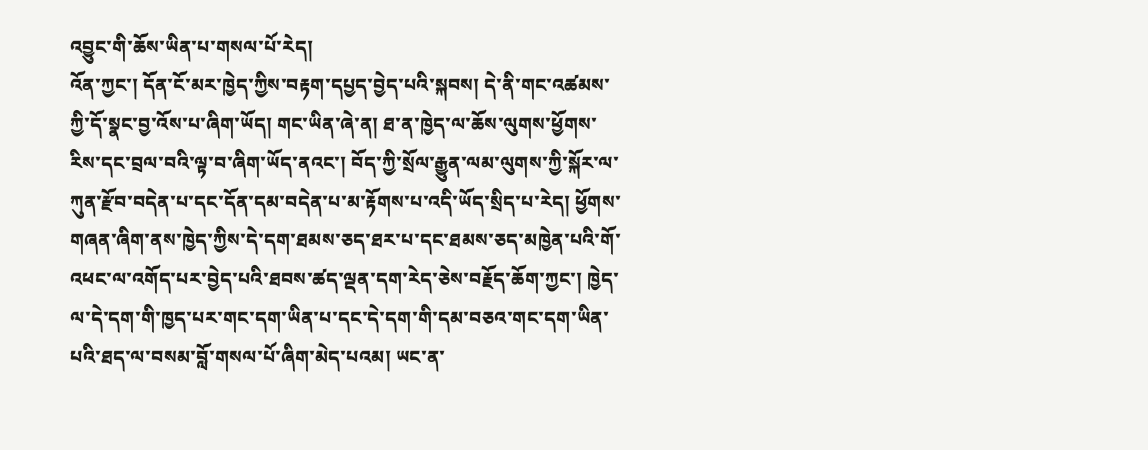འབྱུང་གི་ཆོས་ཡིན་པ་གསལ་པོ་རེད།
འོན་ཀྱང་། དོན་ངོ་མར་ཁྱེད་ཀྱིས་བརྟག་དཔྱད་བྱེད་པའི་སྐབས། དེ་ནི་གང་འཚམས་ཀྱི་དོ་སྣང་བྱ་འོས་པ་ཞིག་ཡོད། གང་ཡིན་ཞེ་ན། ཐ་ན་ཁྱེད་ལ་ཆོས་ལུགས་ཕྱོགས་རིས་དང་བྲལ་བའི་ལྟ་བ་ཞིག་ཡོད་ནའང་། བོད་ཀྱི་སྲོལ་རྒྱུན་ལམ་ལུགས་ཀྱི་སྐོར་ལ་ཀུན་རྫོབ་བདེན་པ་དང་དོན་དམ་བདེན་པ་མ་རྟོགས་པ་འདི་ཡོད་སྲིད་པ་རེད། ཕྱོགས་གཞན་ཞིག་ནས་ཁྱེད་ཀྱིས་དེ་དག་ཐམས་ཅད་ཐར་པ་དང་ཐམས་ཅད་མཁྱེན་པའི་གོ་འཕང་ལ་འགོད་པར་བྱེད་པའི་ཐབས་ཚད་ལྡན་དག་རེད་ཅེས་བརྗོད་ཆོག་ཀྱང་། ཁྱེད་ལ་དེ་དག་གི་ཁྱད་པར་གང་དག་ཡིན་པ་དང་དེ་དག་གི་དམ་བཅའ་གང་དག་ཡིན་པའི་ཐད་ལ་བསམ་བློ་གསལ་པོ་ཞིག་མེད་པའམ། ཡང་ན་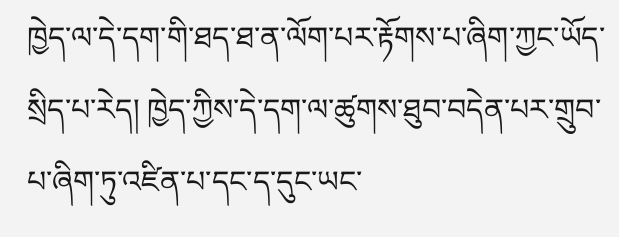ཁྱེད་ལ་དེ་དག་གི་ཐད་ཐ་ན་ལོག་པར་རྟོགས་པ་ཞིག་ཀྱང་ཡོད་སྲིད་པ་རེད། ཁྱེད་ཀྱིས་དེ་དག་ལ་ཚུགས་ཐུབ་བདེན་པར་གྲུབ་པ་ཞིག་ཏུ་འཛིན་པ་དང་ད་དུང་ཡང་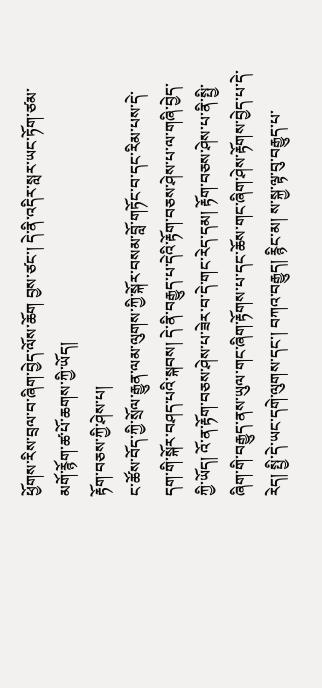ཕྱོགས་རིས་བྲལ་བ་ཞིག་བྱེད་ལོས་ཆོག བྱས་ཙང་། དེ་ནི་འདིར་སླར་ཡང་ཏོག་ཙམ་མགོ་རྙོག་ཚ་པོ་ཆགས་ཀྱི་ཡོད།
རྟོག་བཅས་ཀྱི་ཤེས་པ།
ང་ཚོས་བོད་ཀྱི་སྲོལ་རྒྱུན་ལམ་ལུགས་ཀྱི་སྐོར་བསམ་བློ་གཏོང་བ་དང་རིམ་པས་དེ་དག་གི་སྐོར་བཤད་པའི་སྐབས། དེ་ནི་བརྒྱུད་པ་དེའི་རྟོག་བཅས་ཤེས་པ་ལ་གཞི་བྱེད་ཀྱི་ཡོད། འོ་ན་རྟོག་བཅས་ཤེས་པ་ཟེར་བ་དེ་གང་རེད་དམ། རྟོག་བཅས་ཤེས་པ་ནི་སྤྱི་ཞིག་གི་བརྒྱུད་ནས་ཡུལ་གང་ཞིག་རྟོགས་པ་དང་ཆོས་གང་ཞིག་ཤེས་རྟོགས་བྱེད་པ་དེ་རེད། སྤྱི་དེ་ཡང་དགེ་ལུགས་དང་། བཀའ་བརྒྱུད། རྙིང་མ། ས་སྐྱ་ལྟ་བུ་བརྒྱུད་པ་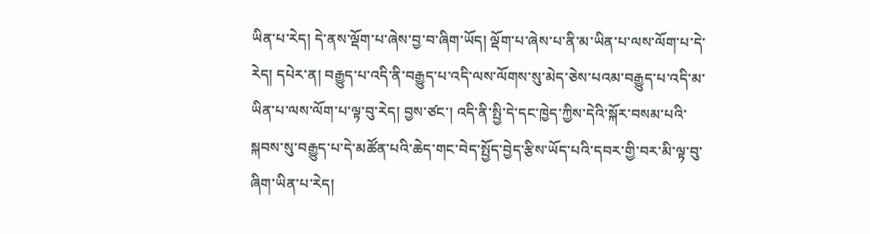ཡིན་པ་རེད། དེ་ནས་ལྡོག་པ་ཞེས་བྱ་བ་ཞིག་ཡོད། ལྡོག་པ་ཞེས་པ་ནི་མ་ཡིན་པ་ལས་ལོག་པ་དེ་རེད། དཔེར་ན། བརྒྱུད་པ་འདི་ནི་བརྒྱུད་པ་འདི་ལས་ལོགས་སུ་མེད་ཅེས་པའམ་བརྒྱུད་པ་འདི་མ་ཡིན་པ་ལས་ལོག་པ་ལྟ་བུ་རེད། བྱས་ཙང་། འདི་ནི་སྤྱི་དེ་དང་ཁྱེད་ཀྱིས་དེའི་སྐོར་བསམ་པའི་སྐབས་སུ་བརྒྱུད་པ་དེ་མཚོན་པའི་ཆེད་གང་བེད་སྤྱོད་བྱེད་རྩིས་ཡོད་པའི་དབར་གྱི་བར་མི་ལྟ་བུ་ཞིག་ཡིན་པ་རེད།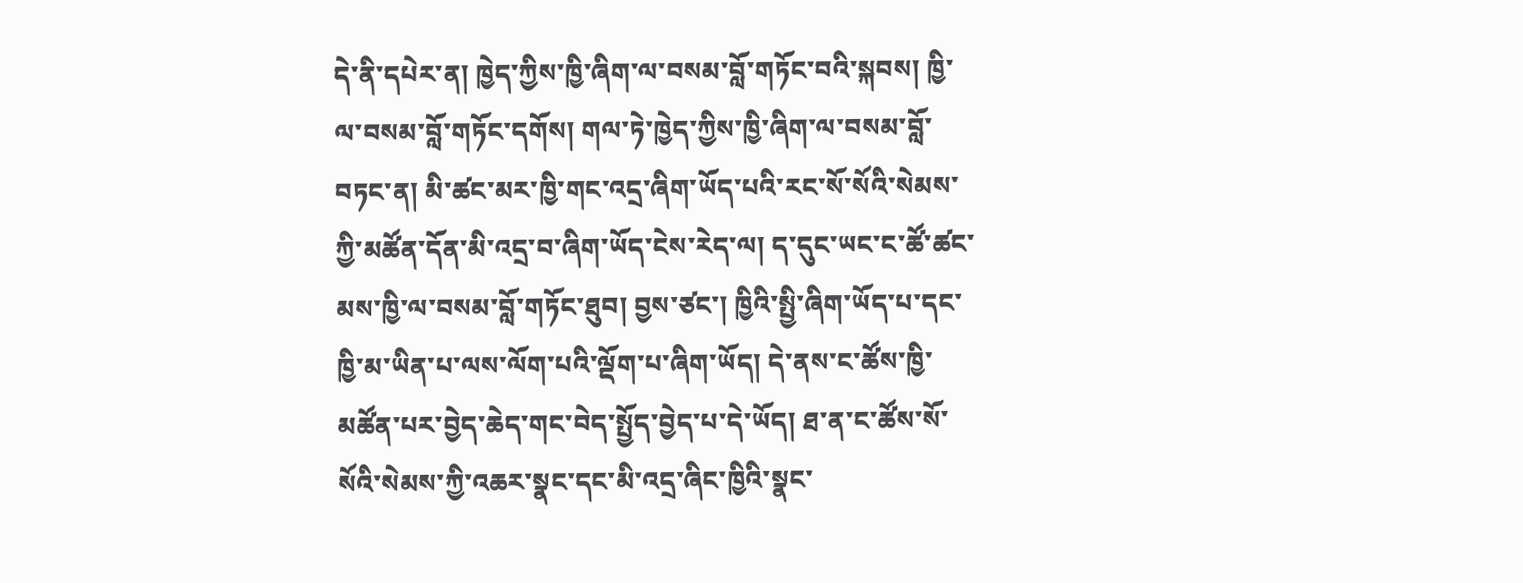དེ་ནི་དཔེར་ན། ཁྱེད་ཀྱིས་ཁྱི་ཞིག་ལ་བསམ་བློ་གཏོང་བའི་སྐབས། ཁྱི་ལ་བསམ་བློ་གཏོང་དགོས། གལ་ཏེ་ཁྱེད་ཀྱིས་ཁྱི་ཞིག་ལ་བསམ་བློ་བཏང་ན། མི་ཚང་མར་ཁྱི་གང་འདྲ་ཞིག་ཡོད་པའི་རང་སོ་སོའི་སེམས་ཀྱི་མཚོན་དོན་མི་འདྲ་བ་ཞིག་ཡོད་ངེས་རེད་ལ། ད་དུང་ཡང་ང་ཚོ་ཚང་མས་ཁྱི་ལ་བསམ་བློ་གཏོང་ཐུབ། བྱས་ཙང་། ཁྱིའི་སྤྱི་ཞིག་ཡོད་པ་དང་ཁྱི་མ་ཡིན་པ་ལས་ལོག་པའི་ལྡོག་པ་ཞིག་ཡོད། དེ་ནས་ང་ཚོས་ཁྱི་མཚོན་པར་བྱེད་ཆེད་གང་བེད་སྤྱོད་བྱེད་པ་དེ་ཡོད། ཐ་ན་ང་ཚོས་སོ་སོའི་སེམས་ཀྱི་འཆར་སྣང་དང་མི་འདྲ་ཞིང་ཁྱིའི་སྣང་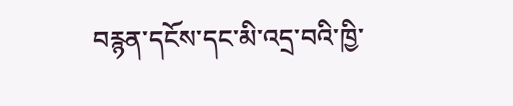བརྙན་དངོས་དང་མི་འདྲ་བའི་ཁྱི་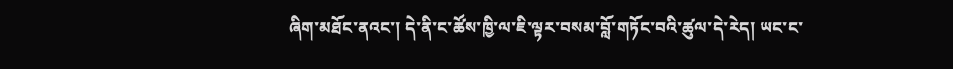ཞིག་མཐོང་ནའང་། དེ་ནི་ང་ཚོས་ཁྱི་ལ་ཇི་ལྟར་བསམ་བློ་གཏོང་བའི་ཚུལ་དེ་རེད། ཡང་ང་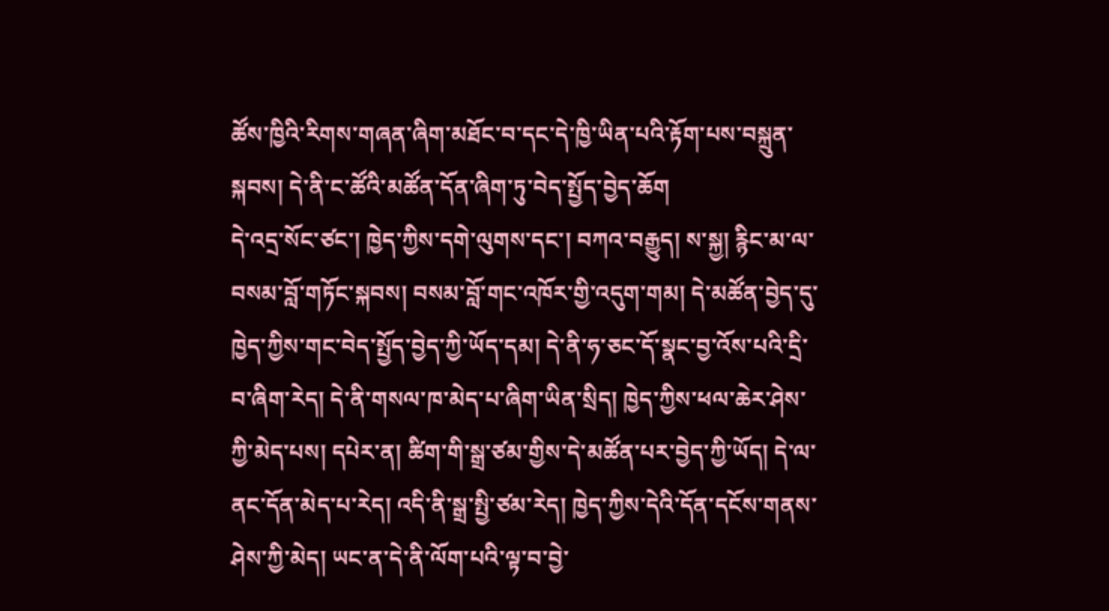ཚོས་ཁྱིའི་རིགས་གཞན་ཞིག་མཐོང་བ་དང་དེ་ཁྱི་ཡིན་པའི་རྟོག་པས་བསྐྲུན་སྐབས། དེ་ནི་ང་ཚོའི་མཚོན་དོན་ཞིག་ཏུ་བེད་སྤྱོད་བྱེད་ཆོག
དེ་འདྲ་སོང་ཙང་། ཁྱེད་ཀྱིས་དགེ་ལུགས་དང་། བཀའ་བརྒྱུད། ས་སྐྱ། རྙིང་མ་ལ་བསམ་བློ་གཏོང་སྐབས། བསམ་བློ་གང་འཁོར་གྱི་འདུག་གམ། དེ་མཚོན་བྱེད་དུ་ཁྱེད་ཀྱིས་གང་བེད་སྤྱོད་བྱེད་ཀྱི་ཡོད་དམ། དེ་ནི་ཧ་ཅང་དོ་སྣང་བྱ་འོས་པའི་དྲི་བ་ཞིག་རེད། དེ་ནི་གསལ་ཁ་མེད་པ་ཞིག་ཡིན་སྲིད། ཁྱེད་ཀྱིས་ཕལ་ཆེར་ཤེས་ཀྱི་མེད་པས། དཔེར་ན། ཚིག་གི་སྒྲ་ཙམ་གྱིས་དེ་མཚོན་པར་བྱེད་ཀྱི་ཡོད། དེ་ལ་ནང་དོན་མེད་པ་རེད། འདི་ནི་སྒྲ་སྤྱི་ཙམ་རེད། ཁྱེད་ཀྱིས་དེའི་དོན་དངོས་གནས་ཤེས་ཀྱི་མེད། ཡང་ན་དེ་ནི་ལོག་པའི་ལྟ་བ་བྱེ་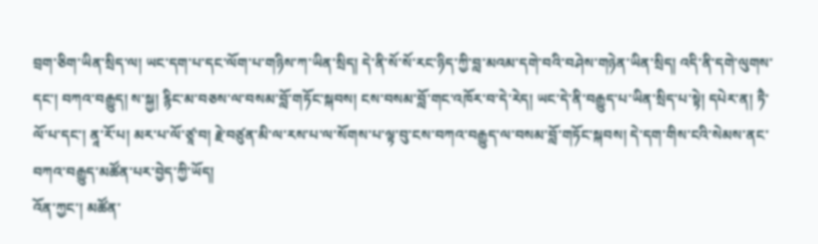བྲག་ཅིག་ཡིན་སྲིད་ལ། ཡང་དག་པ་དང་ལོག་པ་གཉིས་ཀ་ཡིན་སྲིད། དེ་ནི་སོ་སོ་རང་ཉིད་ཀྱི་བླ་མའམ་དགེ་བའི་བཤེས་གཉེན་ཡིན་སྲིད། འདི་ནི་དགེ་ལུགས་དང་། བཀའ་བརྒྱུད། ས་སྐྱ། རྙིང་མ་བཅས་ལ་བསམ་བློ་གཏོང་སྐབས། ངས་བསམ་བློ་གང་འཁོར་བ་དེ་རེད། ཡང་དེ་ནི་བརྒྱུད་པ་ཡིན་སྲིད་པ་སྟེ། དཔེར་ན། ཏཻ་ལོ་པ་དང་། ནཱ་རོ་པ། མར་པ་ལོ་ཙཱ་བ། རྗེ་བཙུན་མི་ལ་རས་པ་ལ་སོགས་པ་ལྟ་བུ་ངས་བཀའ་བརྒྱུད་ལ་བསམ་བློ་གཏོང་སྐབས། དེ་དག་གིས་ངའི་སེམས་ནང་བཀའ་བརྒྱུད་མཚོན་པར་བྱེད་ཀྱི་ཡོད།
འོན་ཀྱང་། མཚོན་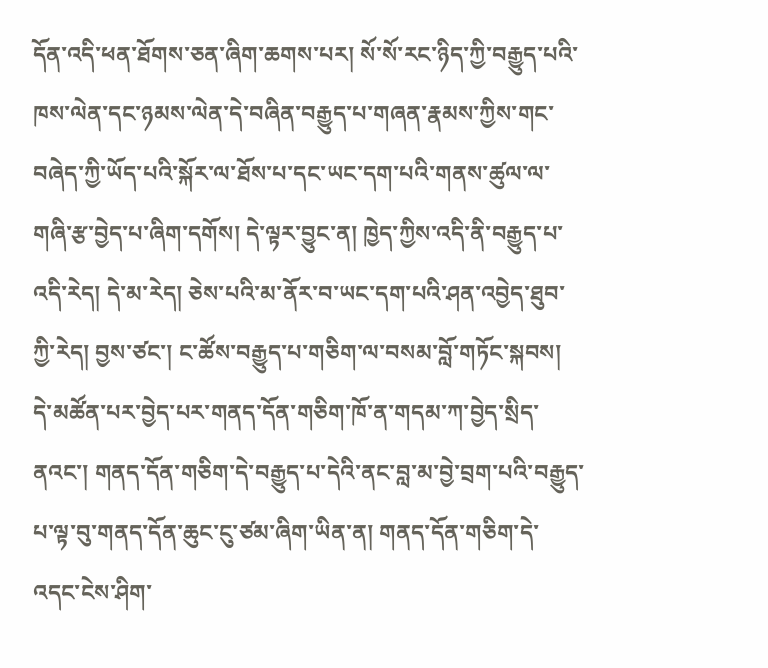དོན་འདི་ཕན་ཐོགས་ཅན་ཞིག་ཆགས་པར། སོ་སོ་རང་ཉིད་ཀྱི་བརྒྱུད་པའི་ཁས་ལེན་དང་ཉམས་ལེན་དེ་བཞིན་བརྒྱུད་པ་གཞན་རྣམས་ཀྱིས་གང་བཞེད་ཀྱི་ཡོད་པའི་སྐོར་ལ་ཐོས་པ་དང་ཡང་དག་པའི་གནས་ཚུལ་ལ་གཞི་རྩ་བྱེད་པ་ཞིག་དགོས། དེ་ལྟར་བྱུང་ན། ཁྱེད་ཀྱིས་འདི་ནི་བརྒྱུད་པ་འདི་རེད། དེ་མ་རེད། ཅེས་པའི་མ་ནོར་བ་ཡང་དག་པའི་ཤན་འབྱེད་ཐུབ་ཀྱི་རེད། བྱས་ཙང་། ང་ཚོས་བརྒྱུད་པ་གཅིག་ལ་བསམ་བློ་གཏོང་སྐབས། དེ་མཚོན་པར་བྱེད་པར་གནད་དོན་གཅིག་ཁོ་ན་གདམ་ཀ་བྱེད་སྲིད་ནའང་། གནད་དོན་གཅིག་དེ་བརྒྱུད་པ་དེའི་ནང་བླ་མ་བྱེ་བྲག་པའི་བརྒྱུད་པ་ལྟ་བུ་གནད་དོན་ཆུང་ངུ་ཙམ་ཞིག་ཡིན་ན། གནད་དོན་གཅིག་དེ་འདང་ངེས་ཤིག་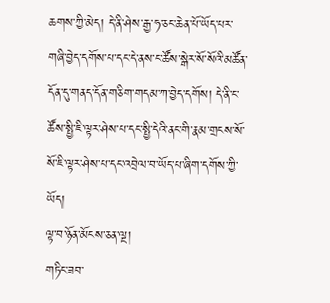ཆགས་ཀྱི་མེད། དེ་ནི་ཤེས་རྒྱ་ཧ་ཅང་ཆེན་པོ་ཡོད་པར་གཞི་བྱེད་དགོས་པ་དང་དེ་ནས་ང་ཚོས་སྒེར་སོ་སོའི་མཚོན་དོན་དུ་གནད་དོན་གཅིག་གདམ་ཀ་བྱེད་དགོས། དེ་ནི་ང་ཚོས་སྤྱི་ཇི་ལྟར་ཤེས་པ་དང་སྤྱི་དེའི་ནང་གི་རྣམ་གྲངས་སོ་སོ་ཇི་ལྟར་ཤེས་པ་དང་འབྲེལ་བ་ཡོད་པ་ཞིག་དགོས་ཀྱི་ཡོད།
ལྟ་བ་ཉོན་མོངས་ཅན་ལྔ།
གཏིང་ཟབ་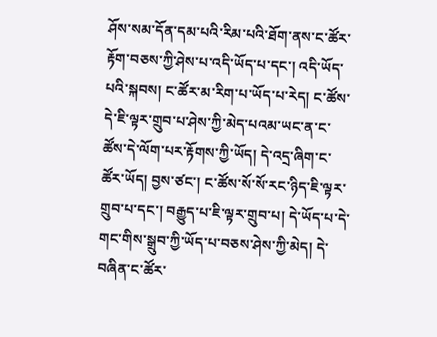ཤོས་སམ་དོན་དམ་པའི་རིམ་པའི་ཐོག་ནས་ང་ཚོར་རྟོག་བཅས་ཀྱི་ཤེས་པ་འདི་ཡོད་པ་དང་། འདི་ཡོད་པའི་སྐབས། ང་ཚོར་མ་རིག་པ་ཡོད་པ་རེད། ང་ཚོས་དེ་ཇི་ལྟར་གྲུབ་པ་ཤེས་ཀྱི་མེད་པའམ་ཡང་ན་ང་ཚོས་དེ་ལོག་པར་རྟོགས་ཀྱི་ཡོད། དེ་འདྲ་ཞིག་ང་ཚོར་ཡོད། བྱས་ཙང་། ང་ཚོས་སོ་སོ་རང་ཉིད་ཇི་ལྟར་གྲུབ་པ་དང་། བརྒྱུད་པ་ཇི་ལྟར་གྲུབ་པ། དེ་ཡོད་པ་དེ་གང་གིས་སྒྲུབ་ཀྱི་ཡོད་པ་བཅས་ཤེས་ཀྱི་མེད། དེ་བཞིན་ང་ཚོར་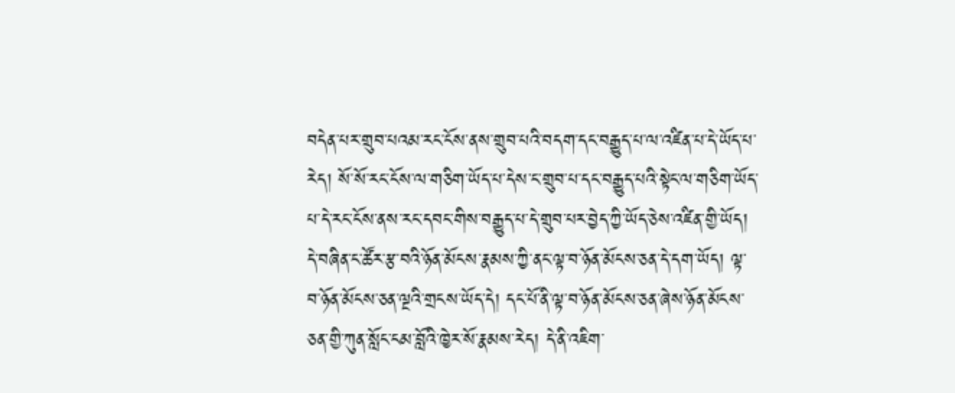བདེན་པར་གྲུབ་པའམ་རང་ངོས་ནས་གྲུབ་པའི་བདག་དང་བརྒྱུད་པ་ལ་འཛིན་པ་དེ་ཡོད་པ་རེད། སོ་སོ་རང་ངོས་ལ་གཅིག་ཡོད་པ་དེས་ང་གྲུབ་པ་དང་བརྒྱུད་པའི་སྟེང་ལ་གཅིག་ཡོད་པ་དེ་རང་ངོས་ནས་རང་དབང་གིས་བརྒྱུད་པ་དེ་གྲུབ་པར་བྱེད་ཀྱི་ཡོད་ཅེས་འཛིན་གྱི་ཡོད།
དེ་བཞིན་ང་ཚོར་རྩ་བའི་ཉོན་མོངས་རྣམས་ཀྱི་ནང་ལྟ་བ་ཉོན་མོངས་ཅན་དེ་དག་ཡོད། ལྟ་བ་ཉོན་མོངས་ཅན་ལྔའི་གྲངས་ཡོད་དེ། དང་པོ་ནི་ལྟ་བ་ཉོན་མོངས་ཅན་ཞེས་ཉོན་མོངས་ཅན་གྱི་ཀུན་སློང་ངམ་བློའི་ཁྱེར་སོ་རྣམས་རེད། དེ་ནི་འཇིག་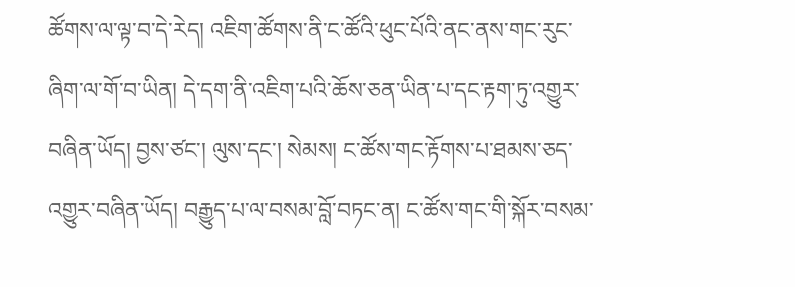ཚོགས་ལ་ལྟ་བ་དེ་རེད། འཇིག་ཚོགས་ནི་ང་ཚོའི་ཕུང་པོའི་ནང་ནས་གང་རུང་ཞིག་ལ་གོ་བ་ཡིན། དེ་དག་ནི་འཇིག་པའི་ཆོས་ཅན་ཡིན་པ་དང་རྟག་ཏུ་འགྱུར་བཞིན་ཡོད། བྱས་ཙང་། ལུས་དང་། སེམས། ང་ཚོས་གང་རྟོགས་པ་ཐམས་ཅད་འགྱུར་བཞིན་ཡོད། བརྒྱུད་པ་ལ་བསམ་བློ་བཏང་ན། ང་ཚོས་གང་གི་སྐོར་བསམ་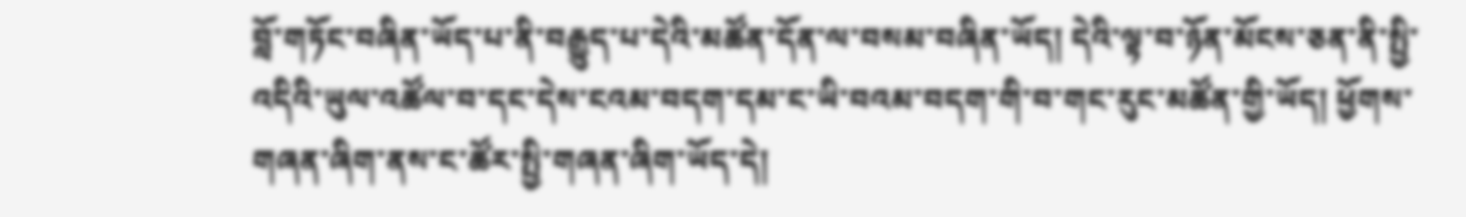བློ་གཏོང་བཞིན་ཡོད་པ་ནི་བརྒྱུད་པ་དེའི་མཚོན་དོན་ལ་བསམ་བཞིན་ཡོད། དེའི་ལྟ་བ་ཉོན་མོངས་ཅན་ནི་སྤྱི་འདིའི་ཡུལ་འཚོལ་བ་དང་དེས་ངའམ་བདག་དམ་ང་ཡི་བའམ་བདག་གི་བ་གང་རུང་མཚོན་གྱི་ཡོད། ཕྱོགས་གཞན་ཞིག་ནས་ང་ཚོར་སྤྱི་གཞན་ཞིག་ཡོད་དེ།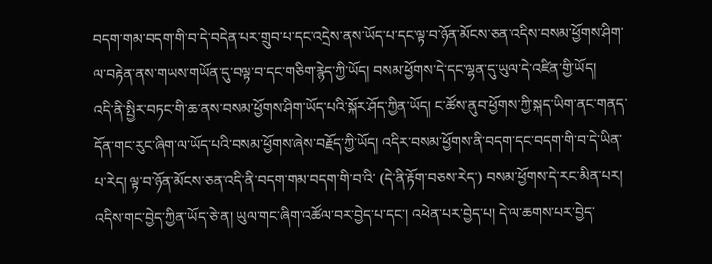བདག་གམ་བདག་གི་བ་དེ་བདེན་པར་གྲུབ་པ་དང་འདྲེས་ནས་ཡོད་པ་དང་ལྟ་བ་ཉོན་མོངས་ཅན་འདིས་བསམ་ཕྱོགས་ཤིག་ལ་བརྟེན་ནས་གཡས་གཡོན་དུ་བལྟ་བ་དང་གཅིག་རྙེད་ཀྱི་ཡོད། བསམ་ཕྱོགས་དེ་དང་ལྷན་དུ་ཡུལ་དེ་འཛིན་གྱི་ཡོད།
འདི་ནི་སྤྱིར་བཏང་གི་ཆ་ནས་བསམ་ཕྱོགས་ཤིག་ཡོད་པའི་སྐོར་ཤོད་ཀྱིན་ཡོད། ང་ཚོས་ནུབ་ཕྱོགས་ཀྱི་སྐད་ཡིག་ནང་གནད་དོན་གང་རུང་ཞིག་ལ་ཡོད་པའི་བསམ་ཕྱོགས་ཞེས་བརྗོད་ཀྱི་ཡོད། འདིར་བསམ་ཕྱོགས་ནི་བདག་དང་བདག་གི་བ་དེ་ཡིན་པ་རེད། ལྟ་བ་ཉོན་མོངས་ཅན་འདི་ནི་བདག་གམ་བདག་གི་བ་འི་ (དེ་ནི་རྟོག་བཅས་རེད་) བསམ་ཕྱོགས་དེ་རང་མིན་པར། འདིས་གང་བྱེད་ཀྱིན་ཡོད་ཅེ་ན། ཡུལ་གང་ཞིག་འཚོལ་བར་བྱེད་པ་དང་། འཕེན་པར་བྱེད་པ། དེ་ལ་ཆགས་པར་བྱེད་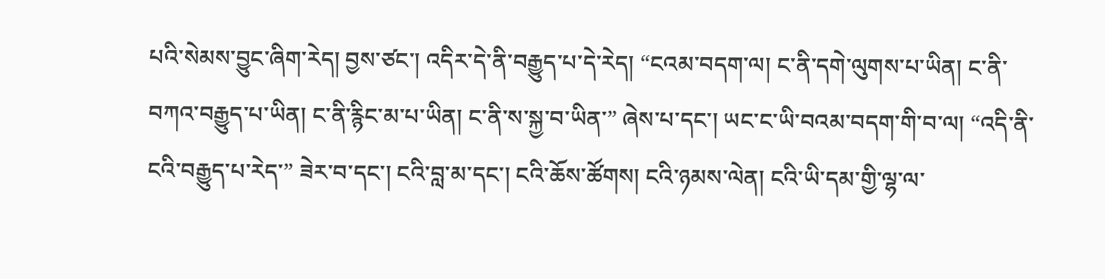པའི་སེམས་བྱུང་ཞིག་རེད། བྱས་ཙང་། འདིར་དེ་ནི་བརྒྱུད་པ་དེ་རེད། “ངའམ་བདག་ལ། ང་ནི་དགེ་ལུགས་པ་ཡིན། ང་ནི་བཀའ་བརྒྱུད་པ་ཡིན། ང་ནི་རྙིང་མ་པ་ཡིན། ང་ནི་ས་སྐྱ་བ་ཡིན་” ཞེས་པ་དང་། ཡང་ང་ཡི་བའམ་བདག་གི་བ་ལ། “འདི་ནི་ངའི་བརྒྱུད་པ་རེད་” ཟེར་བ་དང་། ངའི་བླ་མ་དང་། ངའི་ཆོས་ཚོགས། ངའི་ཉམས་ལེན། ངའི་ཡི་དམ་གྱི་ལྷ་ལ་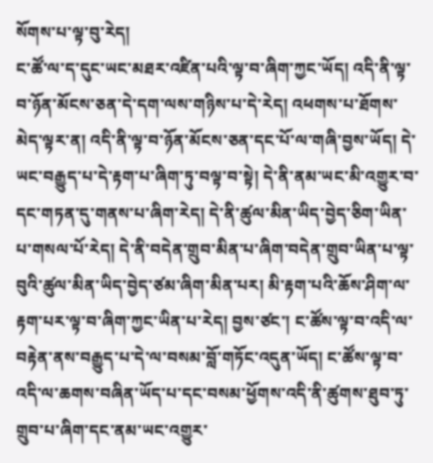སོགས་པ་ལྟ་བུ་རེད།
ང་ཚོ་ལ་ད་དུང་ཡང་མཐར་འཛིན་པའི་ལྟ་བ་ཞིག་ཀྱང་ཡོད། འདི་ནི་ལྟ་བ་ཉོན་མོངས་ཅན་དེ་དག་ལས་གཉིས་པ་དེ་རེད། འཕགས་པ་ཐོགས་མེད་ལྟར་ན། འདི་ནི་ལྟ་བ་ཉོན་མོངས་ཅན་དང་པོ་ལ་གཞི་བྱས་ཡོད། དེ་ཡང་བརྒྱུད་པ་དེ་རྟག་པ་ཞིག་ཏུ་བལྟ་བ་སྟེ། དེ་ནི་ནམ་ཡང་མི་འགྱུར་བ་དང་གཏན་དུ་གནས་པ་ཞིག་རེད། དེ་ནི་ཚུལ་མིན་ཡིད་བྱེད་ཅིག་ཡིན་པ་གསལ་པོ་རེད། དེ་ནི་བདེན་གྲུབ་མིན་པ་ཞིག་བདེན་གྲུབ་ཡིན་པ་ལྟ་བུའི་ཚུལ་མིན་ཡིད་བྱེད་ཙམ་ཞིག་མིན་པར། མི་རྟག་པའི་ཆོས་ཤིག་ལ་རྟག་པར་ལྟ་བ་ཞིག་ཀྱང་ཡིན་པ་རེད། བྱས་ཙང་། ང་ཚོས་ལྟ་བ་འདི་ལ་བརྟེན་ནས་བརྒྱུད་པ་དེ་ལ་བསམ་བློ་གཏོང་འདུན་ཡོད། ང་ཚོས་ལྟ་བ་འདི་ལ་ཆགས་བཞིན་ཡོད་པ་དང་བསམ་ཕྱོགས་འདི་ནི་ཚུགས་ཐུབ་ཏུ་གྲུབ་པ་ཞིག་དང་ནམ་ཡང་འགྱུར་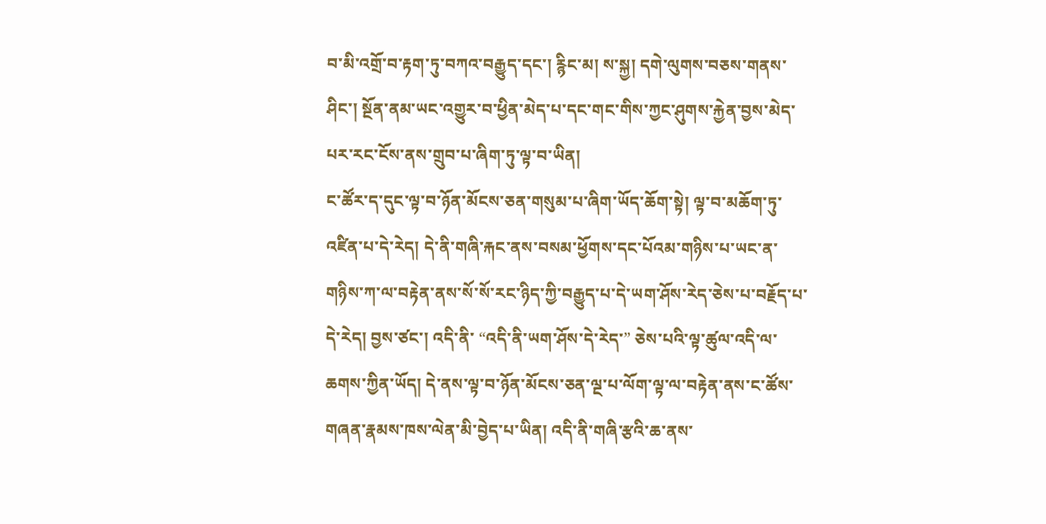བ་མི་འགྲོ་བ་རྟག་ཏུ་བཀའ་བརྒྱུད་དང་། རྙིང་མ། ས་སྐྱ། དགེ་ལུགས་བཅས་གནས་ཤིང་། སྔོན་ནམ་ཡང་འགྱུར་བ་ཕྱིན་མེད་པ་དང་གང་གིས་ཀྱང་ཤུགས་རྐྱེན་བྱས་མེད་པར་རང་ངོས་ནས་གྲུབ་པ་ཞིག་ཏུ་ལྟ་བ་ཡིན།
ང་ཚོར་ད་དུང་ལྟ་བ་ཉོན་མོངས་ཅན་གསུམ་པ་ཞིག་ཡོད་ཆོག་སྟེ། ལྟ་བ་མཆོག་ཏུ་འཛིན་པ་དེ་རེད། དེ་ནི་གཞི་རྐང་ནས་བསམ་ཕྱོགས་དང་པོའམ་གཉིས་པ་ཡང་ན་གཉིས་ཀ་ལ་བརྟེན་ནས་སོ་སོ་རང་ཉིད་ཀྱི་བརྒྱུད་པ་དེ་ཡག་ཤོས་རེད་ཅེས་པ་བརྗོད་པ་དེ་རེད། བྱས་ཙང་། འདི་ནི་ “འདི་ནི་ཡག་ཤོས་དེ་རེད་” ཅེས་པའི་ལྟ་ཚུལ་འདི་ལ་ཆགས་ཀྱིན་ཡོད། དེ་ནས་ལྟ་བ་ཉོན་མོངས་ཅན་ལྔ་པ་ལོག་ལྟ་ལ་བརྟེན་ནས་ང་ཚོས་གཞན་རྣམས་ཁས་ལེན་མི་བྱེད་པ་ཡིན། འདི་ནི་གཞི་རྩའི་ཆ་ནས་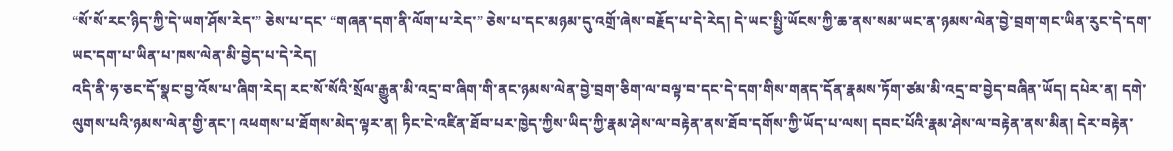“སོ་སོ་རང་ཉིད་ཀྱི་དེ་ཡག་ཤོས་རེད་” ཅེས་པ་དང་ “གཞན་དག་ནི་ལོག་པ་རེད་” ཅེས་པ་དང་མཉམ་དུ་འགྲོ་ཞེས་བརྗོད་པ་དེ་རེད། དེ་ཡང་སྤྱི་ཡོངས་ཀྱི་ཆ་ནས་སམ་ཡང་ན་ཉམས་ལེན་བྱེ་བྲག་གང་ཡིན་རུང་དེ་དག་ཡང་དག་པ་ཡིན་པ་ཁས་ལེན་མི་བྱེད་པ་དེ་རེད།
འདི་ནི་ཧ་ཅང་དོ་སྣང་བྱ་འོས་པ་ཞིག་རེད། རང་སོ་སོའི་སྲོལ་རྒྱུན་མི་འདྲ་བ་ཞིག་གི་ནང་ཉམས་ལེན་བྱེ་བྲག་ཅིག་ལ་བལྟ་བ་དང་དེ་དག་གིས་གནད་དོན་རྣམས་ཏོག་ཙམ་མི་འདྲ་བ་བྱེད་བཞིན་ཡོད། དཔེར་ན། དགེ་ལུགས་པའི་ཉམས་ལེན་གྱི་ནང་། འཕགས་པ་ཐོགས་མེད་ལྟར་ན། ཏིང་ངེ་འཛིན་ཐོབ་པར་ཁྱེད་ཀྱིས་ཡིད་ཀྱི་རྣམ་ཤེས་ལ་བརྟེན་ནས་ཐོབ་དགོས་ཀྱི་ཡོད་པ་ལས། དབང་པོའི་རྣམ་ཤེས་ལ་བརྟེན་ནས་མིན། དེར་བརྟེན་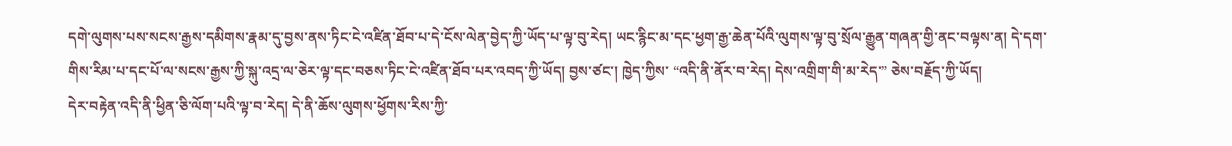དགེ་ལུགས་པས་སངས་རྒྱས་དམིགས་རྣམ་དུ་བྱས་ནས་ཏིང་ངེ་འཛིན་ཐོབ་པ་དེ་ངོས་ལེན་བྱེད་ཀྱི་ཡོད་པ་ལྟ་བུ་རེད། ཡང་རྙིང་མ་དང་ཕྱག་རྒྱ་ཆེན་པོའི་ལུགས་ལྟ་བུ་སྲོལ་རྒྱུན་གཞན་གྱི་ནང་བལྟས་ན། དེ་དག་གིས་རིམ་པ་དང་པོ་ལ་སངས་རྒྱས་ཀྱི་སྐུ་འདྲ་ལ་ཅེར་ལྟ་དང་བཅས་ཏིང་ངེ་འཛིན་ཐོབ་པར་འབད་ཀྱི་ཡོད། བྱས་ཙང་། ཁྱེད་ཀྱིས་ “འདི་ནི་ནོར་བ་རེད། དེས་འགྲིག་གི་མ་རེད་” ཅེས་བརྗོད་ཀྱི་ཡོད།
དེར་བརྟེན་འདི་ནི་ཕྱིན་ཅི་ལོག་པའི་ལྟ་བ་རེད། དེ་ནི་ཆོས་ལུགས་ཕྱོགས་རིས་ཀྱི་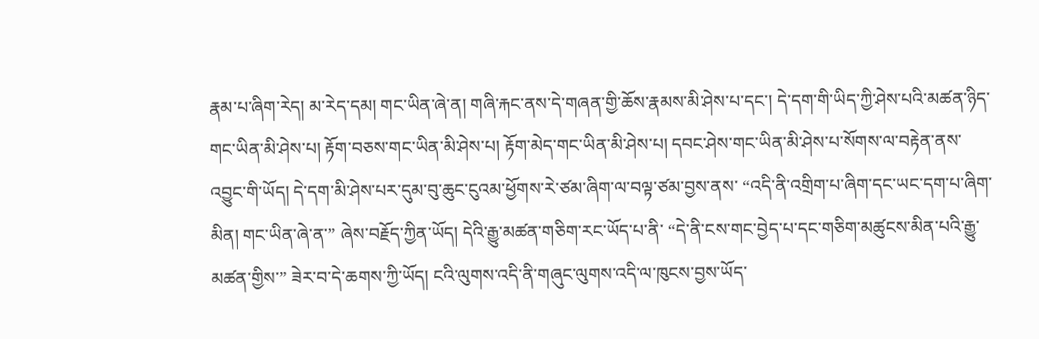རྣམ་པ་ཞིག་རེད། མ་རེད་དམ། གང་ཡིན་ཞེ་ན། གཞི་རྐང་ནས་དེ་གཞན་གྱི་ཆོས་རྣམས་མི་ཤེས་པ་དང་། དེ་དག་གི་ཡིད་ཀྱི་ཤེས་པའི་མཚན་ཉིད་གང་ཡིན་མི་ཤེས་པ། རྟོག་བཅས་གང་ཡིན་མི་ཤེས་པ། རྟོག་མེད་གང་ཡིན་མི་ཤེས་པ། དབང་ཤེས་གང་ཡིན་མི་ཤེས་པ་སོགས་ལ་བརྟེན་ནས་འབྱུང་གི་ཡོད། དེ་དག་མི་ཤེས་པར་དུམ་བུ་ཆུང་ངུའམ་ཕྱོགས་རེ་ཙམ་ཞིག་ལ་བལྟ་ཙམ་བྱས་ནས་ “འདི་ནི་འགྲིག་པ་ཞིག་དང་ཡང་དག་པ་ཞིག་མིན། གང་ཡིན་ཞེ་ན་” ཞེས་བརྗོད་ཀྱིན་ཡོད། དེའི་རྒྱུ་མཚན་གཅིག་རང་ཡོད་པ་ནི་ “དེ་ནི་ངས་གང་བྱེད་པ་དང་གཅིག་མཚུངས་མིན་པའི་རྒྱུ་མཚན་གྱིས་” ཟེར་བ་དེ་ཆགས་ཀྱི་ཡོད། ངའི་ལུགས་འདི་ནི་གཞུང་ལུགས་འདི་ལ་ཁུངས་བྱས་ཡོད་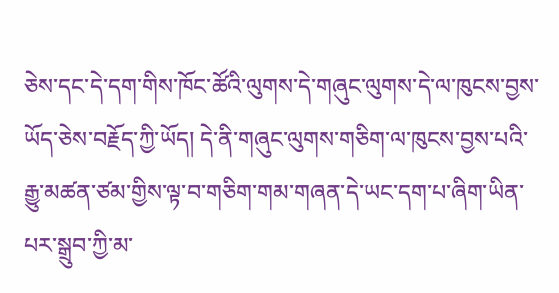ཅེས་དང་དེ་དག་གིས་ཁོང་ཚོའི་ལུགས་དེ་གཞུང་ལུགས་དེ་ལ་ཁུངས་བྱས་ཡོད་ཅེས་བརྗོད་ཀྱི་ཡོད། དེ་ནི་གཞུང་ལུགས་གཅིག་ལ་ཁུངས་བྱས་པའི་རྒྱུ་མཚན་ཙམ་གྱིས་ལྟ་བ་གཅིག་གམ་གཞན་དེ་ཡང་དག་པ་ཞིག་ཡིན་པར་སྒྲུབ་ཀྱི་མ་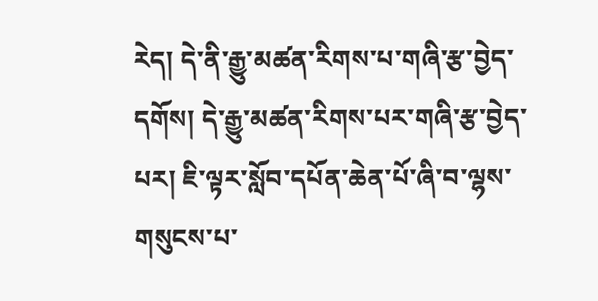རེད། དེ་ནི་རྒྱུ་མཚན་རིགས་པ་གཞི་རྩ་བྱེད་དགོས། དེ་རྒྱུ་མཚན་རིགས་པར་གཞི་རྩ་བྱེད་པར། ཇི་ལྟར་སློབ་དཔོན་ཆེན་པོ་ཞི་བ་ལྷས་གསུངས་པ་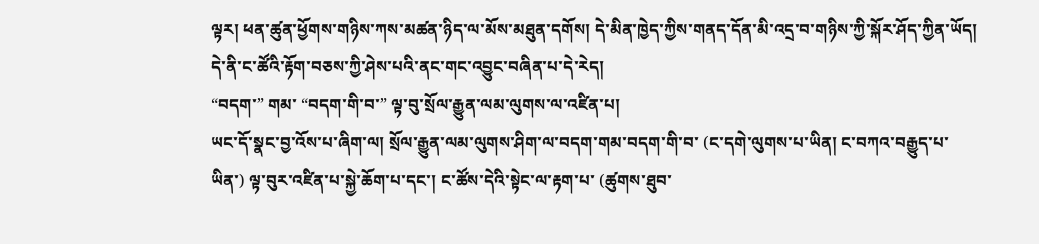ལྟར། ཕན་ཚུན་ཕྱོགས་གཉིས་ཀས་མཚན་ཉིད་ལ་མོས་མཐུན་དགོས། དེ་མིན་ཁྱེད་ཀྱིས་གནད་དོན་མི་འདྲ་བ་གཉིས་ཀྱི་སྐོར་ཤོད་ཀྱིན་ཡོད།
དེ་ནི་ང་ཚོའི་རྟོག་བཅས་ཀྱི་ཤེས་པའི་ནང་གང་འབྱུང་བཞིན་པ་དེ་རེད།
“བདག་” གམ་ “བདག་གི་བ་” ལྟ་བུ་སྲོལ་རྒྱུན་ལམ་ལུགས་ལ་འཛིན་པ།
ཡང་དོ་སྣང་བྱ་འོས་པ་ཞིག་ལ། སྲོལ་རྒྱུན་ལམ་ལུགས་ཤིག་ལ་བདག་གམ་བདག་གི་བ་ (ང་དགེ་ལུགས་པ་ཡིན། ང་བཀའ་བརྒྱུད་པ་ཡིན་) ལྟ་བུར་འཛིན་པ་སྐྱེ་ཆོག་པ་དང་། ང་ཚོས་དེའི་སྟེང་ལ་རྟག་པ་ (ཚུགས་ཐུབ་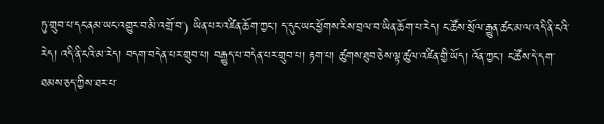ཏུ་གྲུབ་པ་དང་ནམ་ཡང་འགྱུར་བ་མི་འགྲོ་བ་) ཡིན་པར་འཛིན་ཆོག་ཀྱང་། ད་དུང་ཡང་ཕྱོགས་རིས་བྲལ་བ་ཡིན་ཆོག་པ་རེད། ང་ཚོས་སྲོལ་རྒྱུན་ཚང་མ་ལ་འདི་ནི་ངའི་རེད། འདི་ནི་ངའི་མ་རེད། བདག་བདེན་པར་གྲུབ་པ། བརྒྱུད་པ་བདེན་པར་གྲུབ་པ། རྟག་པ། ཚུགས་ཐུབ་ཅེས་ལྟ་ཚུལ་འཛིན་གྱི་ཡོད། འོན་ཀྱང་། ང་ཚོས་དེ་དག་ཐམས་ཅད་ཀྱིས་ཐར་པ་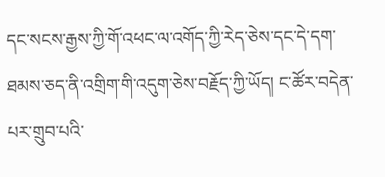དང་སངས་རྒྱས་ཀྱི་གོ་འཕང་ལ་འགོད་ཀྱི་རེད་ཅེས་དང་དེ་དག་ཐམས་ཅད་ནི་འགྲིག་གི་འདུག་ཅེས་བརྗོད་ཀྱི་ཡོད། ང་ཚོར་བདེན་པར་གྲུབ་པའི་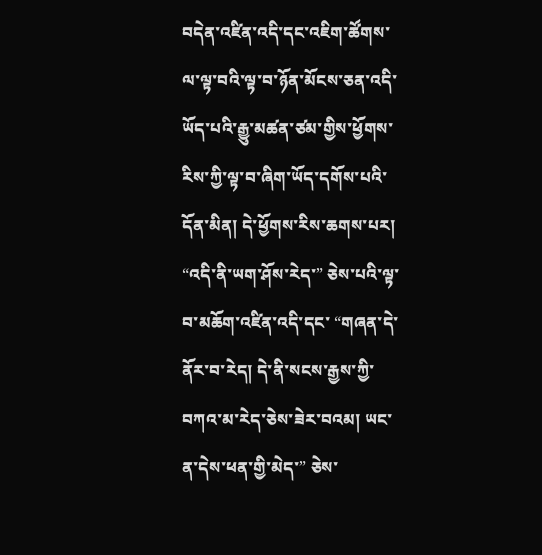བདེན་འཛིན་འདི་དང་འཇིག་ཚོགས་ལ་ལྟ་བའི་ལྟ་བ་ཉོན་མོངས་ཅན་འདི་ཡོད་པའི་རྒྱུ་མཚན་ཙམ་གྱིས་ཕྱོགས་རིས་ཀྱི་ལྟ་བ་ཞིག་ཡོད་དགོས་པའི་དོན་མིན། དེ་ཕྱོགས་རིས་ཆགས་པར། “འདི་ནི་ཡག་ཤོས་རེད་” ཅེས་པའི་ལྟ་བ་མཆོག་འཛིན་འདི་དང་ “གཞན་དེ་ནོར་བ་རེད། དེ་ནི་སངས་རྒྱས་ཀྱི་བཀའ་མ་རེད་ཅེས་ཟེར་བའམ། ཡང་ན་དེས་ཕན་གྱི་མེད་” ཅེས་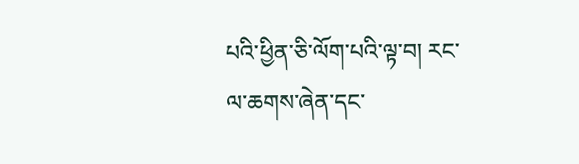པའི་ཕྱིན་ཅི་ལོག་པའི་ལྟ་བ། རང་ལ་ཆགས་ཞེན་དང་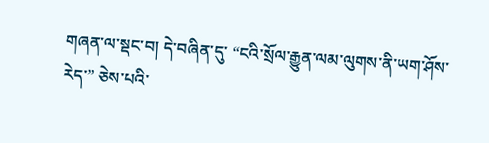གཞན་ལ་སྡང་བ། དེ་བཞིན་དུ་ “ངའི་སྲོལ་རྒྱུན་ལམ་ལུགས་ནི་ཡག་ཤོས་རེད་” ཅེས་པའི་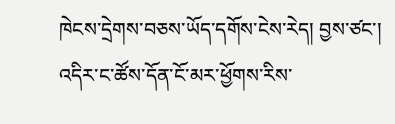ཁེངས་དྲེགས་བཅས་ཡོད་དགོས་ངེས་རེད། བྱས་ཙང་། འདིར་ང་ཚོས་དོན་ངོ་མར་ཕྱོགས་རིས་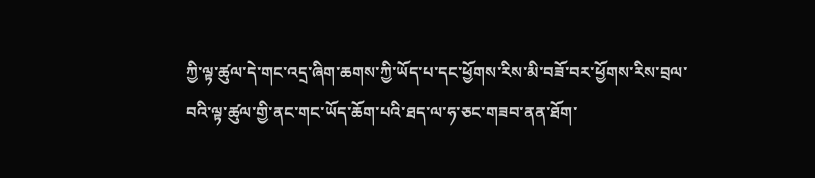ཀྱི་ལྟ་ཚུལ་དེ་གང་འདྲ་ཞིག་ཆགས་ཀྱི་ཡོད་པ་དང་ཕྱོགས་རིས་མི་བཟོ་བར་ཕྱོགས་རིས་བྲལ་བའི་ལྟ་ཚུལ་གྱི་ནང་གང་ཡོད་ཆོག་པའི་ཐད་ལ་ཧ་ཅང་གཟབ་ནན་ཐོག་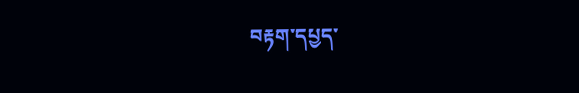བརྟག་དཔྱད་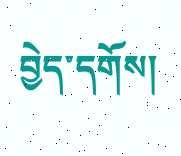བྱེད་དགོས།